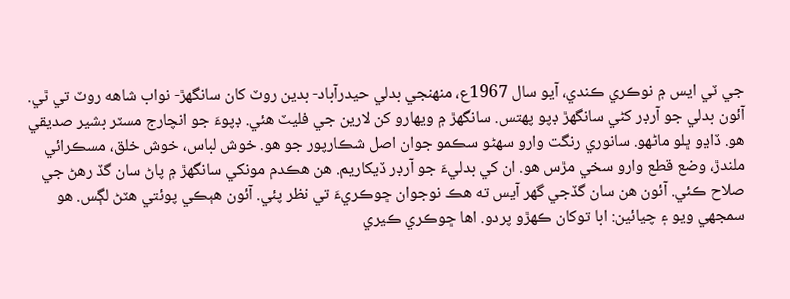جي ٽي ايس ۾ نوڪري ڪندي، آيو سال 1967ع، منهنجي بدلي حيدرآباد- بدين روٽ کان سانگهڙ- نواب شاهه روٽ تي ٿي. آئون بدلي جو آرڊر کڻي سانگهڙ ڊپو پهتس. سانگهڙ ۾ ويهارو کن لارين جي فليٽ هئي. ڊپوءَ جو انچارج مسٽر بشير صديقي هو. ڏاڍو ڀلو ماڻهو. سانوري رنگت وارو سهڻو سڪمو جوان اصل شڪارپور جو هو. خوش لباس، خوش خلق، مسڪرائي ملندڙ، وضع قطع وارو سخي مڙس هو. ان کي بدليءَ جو آرڊر ڏيکاريم. هن هڪدم مونکي سانگهڙ ۾ پاڻ سان گڏ رهڻ جي صلاح ڪئي. آئون هن سان گڏجي گهر آيس ته هڪ نوجوان ڇوڪريءَ تي نظر پئي. آئون هٻڪي پوئتي هٽڻ لڳس. هو سمجهي ويو ۽ چيائين: ابا توکان ڪهڙو پردو. اها ڇوڪري ڪيري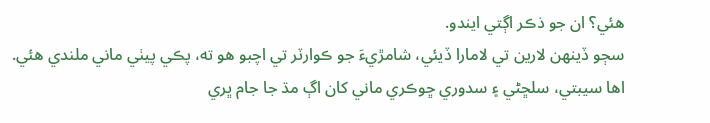هئي؟ ان جو ذڪر اڳتي ايندو.
سڄو ڏينهن لارين تي لامارا ڏيئي، شامڙيءَ جو ڪوارٽر تي اچبو هو ته، پڪي پيٺي ماني ملندي هئي. اها سيبتي، سلڇڻي ۽ سدوري ڇوڪري ماني کان اڳ مڌ جا جام ڀري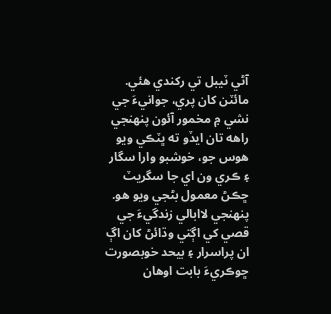آڻي ٽيبل تي رکندي هئي. مائٽن کان پري، جوانيءَ جي نشي ۾ مخمور آئون پنهنجي راهه تان ايڏو ته ڀٽڪي ويو هوس جو، خوشبو وارا سگار ۽ ڪري ون اي جا سگريٽ ڇڪڻ معمول بڻجي ويو هو. پنهنجي لاابالي زندگيءَ جي قصي کي اڳتي وڌائڻ کان اڳ ان پراسرار ۽ بيحد خوبصورت ڇوڪريءَ بابت اوهان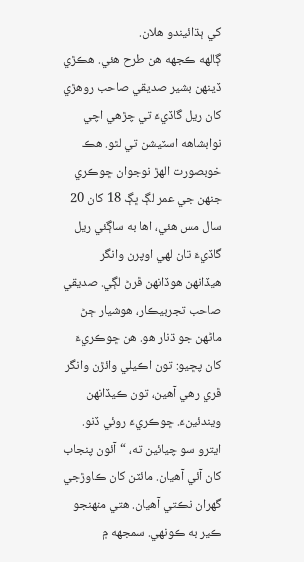کي ٻڌائيندو هلان.
ڳالهه ڪجهه هن طرح هئي. هڪڙي ڏينهن بشير صديقي صاحب روهڙي کان ريل گاڏيءَ تي چڙهي اچي نوابشاهه اسٽيشن تي لٿو. هڪ خوبصورت الهڙ نوجوان ڇوڪري جنهن جي عمر لڳ ڀڳ 18 کان 20 سال مس هئي، اها به ساڳئي ريل گاڏيءَ تان لهي اوپرن وانگر هيڏانهن هوڏانهن ڦرڻ لڳي. صديقي صاحب تجربيڪار، هوشيار ڄڻ ماڻهن جو ڌنار هو. هن ڇوڪريءَ کان پڇيو: تون اڪيلي وائڙن وانگر ڦري رهي آهين، تون ڪيڏانهن ويندئينءَ. ڇوڪريءَ روئي ڏنو. ايترو سو چيائين ته، “آئون پنجاب کان آئي آهيان. مائٽن کان ڪاوڙجي گهران نڪتي آهيان. هتي منهنجو ڪير به ڪونهي. سمجهه ۾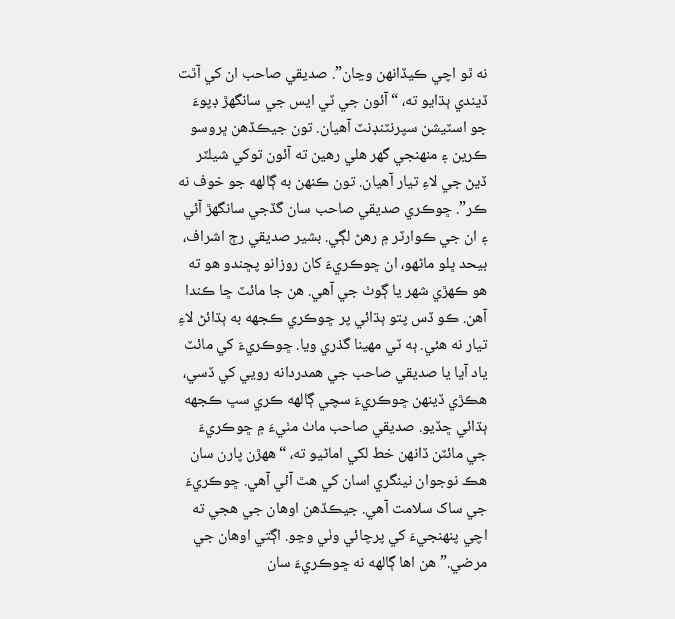نه ٿو اچي ڪيڏانهن وڃان”. صديقي صاحب ان کي آٿت ڏيندي ٻڌايو ته، “آئون جي ٽي ايس جي سانگهڙ ڊپوءَ جو اسٽيشن سپرنٽنڊنٽ آهيان. تون جيڪڏهن ڀروسو ڪرين ۽ منهنجي گهر هلي رهين ته آئون توکي شيلٽر ڏيڻ جي لاءِ تيار آهيان. تون ڪنهن به ڳالهه جو خوف نه ڪر”. ڇوڪري صديقي صاحب سان گڏجي سانگهڙ آئي ۽ ان جي ڪوارٽر ۾ رهڻ لڳي. بشير صديقي رڄ اشراف، بيحد ڀلو ماڻهو، ان ڇوڪريءَ کان روزانو پڇندو هو ته هو ڪهڙي شهر يا ڳوٺ جي آهي. هن جا مائٽ ڇا ڪندا آهن. ڪو ڏس پتو ٻڌائي پر ڇوڪري ڪجهه به ٻڌائڻ لاءِ تيار نه هئي. ٻه ٽي مهينا گذري ويا. ڇوڪريءَ کي مائٽ ياد آيا يا صديقي صاحب جي همدردانه رويي کي ڏسي، هڪڙي ڏينهن ڇوڪريءَ سچي ڳالهه ڪري سڀ ڪجهه ٻڌائي ڇڏيو. صديقي صاحب ماٺ مٺيءَ ۾ ڇوڪريءَ جي مائٽن ڏانهن خط لکي اماڻيو ته، “ههڙن پارن سان هڪ نوجوان نينگري اسان کي هٿ آئي آهي. ڇوڪريءَ جي ساک سلامت آهي. جيڪڏهن اوهان جي هجي ته اچي پنهنجيءَ کي پرچائي وٺي وڃو. اڳتي اوهان جي مرضي.” هن اها ڳالهه نه ڇوڪريءَ سان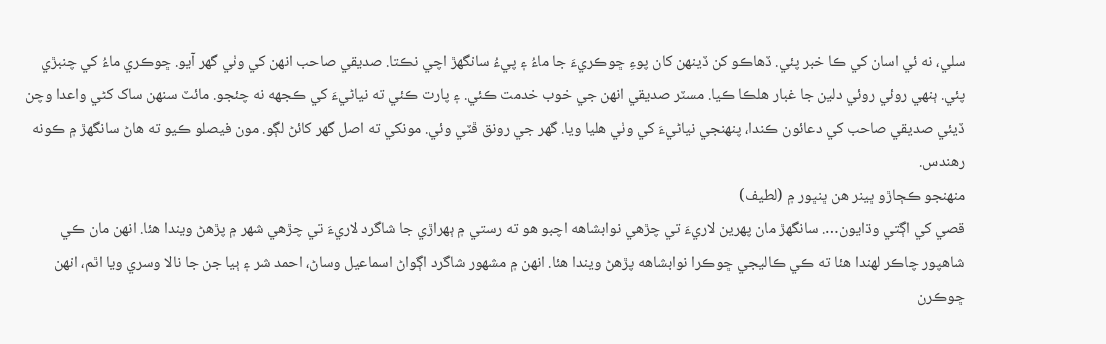سلي، نه ئي اسان کي ڪا خبر پئي. ڏهاڪو کن ڏينهن کان پوءِ ڇوڪريءَ جا ماءُ ۽ پيءُ سانگهڙ اچي نڪتا. صديقي صاحب انهن کي وٺي گهر آيو. ڇوڪري ماءُ کي چنبڙي پئي. ٻنهي روئي روئي دلين جا غبار هلڪا ڪيا. مسٽر صديقي انهن جي خوب خدمت ڪئي. ۽ پارت ڪئي ته نياڻيءَ کي ڪجهه نه چئجو. مائٽ سنهن ساک کڻي واعدا وچن ڏيئي صديقي صاحب کي دعائون ڪندا، پنهنجي نياڻيءَ کي وٺي هليا ويا. گهر جي رونق ڦٽي وئي. مونکي ته اصل گھر کائڻ لڳو. مون فيصلو ڪيو ته هاڻ سانگهڙ ۾ ڪونه رهندس.
منهنجو ڪڄاڙو ڀينر هن ڀنڀور ۾ (لطيف)
قصي کي اڳتي وڌايون…. سانگهڙ مان پهرين لاريءَ تي چڙهي نوابشاهه اچبو هو ته رستي ۾ ٻهراڙي جا شاگرد لاريءَ تي چڙهي شهر ۾ پڙهڻ ويندا هئا. انهن مان ڪي شاهپور چاڪر لهندا هئا ته ڪي ڪاليجي ڇوڪرا نوابشاهه پڙهڻ ويندا هئا. انهن ۾ مشهور شاگرد اڳواڻ اسماعيل وساڻ، احمد شر ۽ ٻيا جن جا نالا وسري ويا اٿم، انهن ڇوڪرن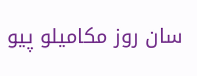سان روز مکاميلو پيو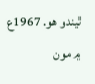ٿيندو هو. 1967ع ۾ مون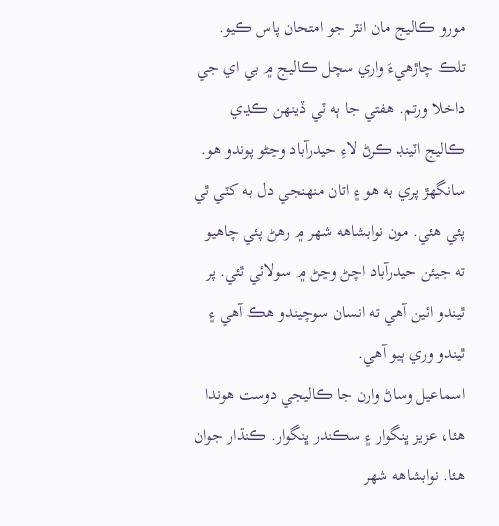مورو ڪاليج مان انٽر جو امتحان پاس ڪيو. تلڪ چاڙهيءَ واري سچل ڪاليج ۾ بي اي جي داخلا ورتم. هفتي جا ٻه ٽي ڏينهن ڪڍي ڪاليج اٽينڊ ڪرڻ لاءِ حيدرآباد وڃڻو پوندو هو. سانگهڙ پري به هو ۽ اتان منهنجي دل به کٽي ٿي پئي هئي. مون نوابشاهه شهر ۾ رهڻ پئي چاهيو ته جيئن حيدرآباد اچڻ وڃڻ ۾ سولائي ٿئي. پر ٿيندو ائين آهي ته انسان سوچيندو هڪ آهي ۽ ٿيندو وري ٻيو آهي.
اسماعيل وساڻ وارن جا ڪاليجي دوست هوندا هئا، عزيز ڀنگوار ۽ سڪندر ڀنگوار. ڪنڌار جوان هئا. نوابشاهه شهر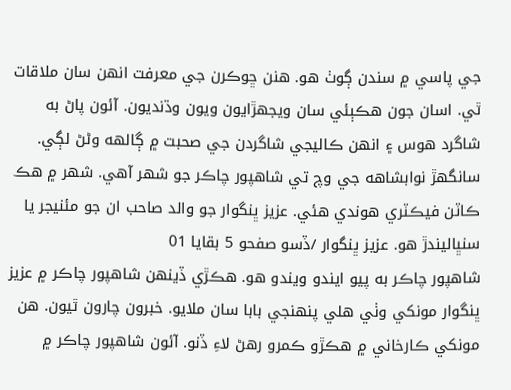جي پاسي ۾ سندن ڳوٺ هو. هنن ڇوڪرن جي معرفت انهن سان ملاقات ٿي. اسان جون هڪٻئي سان ويجهڙايون ويون وڌنديون. آئون پاڻ به شاگرد هوس ۽ انهن ڪاليجي شاگردن جي صحبت ۾ ڳالهه وڻڻ لڳي. سانگهڙ نوابشاهه جي وچ تي شاهپور چاڪر جو شهر آهي. شهر ۾ هڪ ڪاٽن فيڪٽري هوندي هئي. عزيز ڀنگوار جو والد صاحب ان جو مئنيجر يا سنڀاليندڙ هو. عزيز ڀنگوار /ڏسو صفحو 5 بقايا 01
شاهپور چاڪر به پيو ايندو ويندو هو. هڪڙي ڏينهن شاهپور چاڪر ۾ عزيز ڀنگوار مونکي وٺي هلي پنهنجي بابا سان ملايو. خبرون چارون ٿيون. هن مونکي ڪارخاني ۾ هڪڙو ڪمرو رهڻ لاءِ ڏنو. آئون شاهپور چاڪر ۾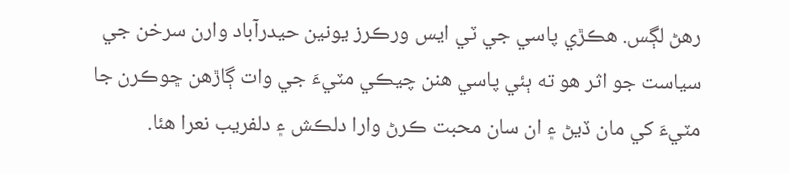رهڻ لڳس. هڪڙي پاسي جي ٽي ايس ورڪرز يونين حيدرآباد وارن سرخن جي سياست جو اثر هو ته ٻئي پاسي هنن چيڪي مٽيءَ جي وات ڳاڙهن ڇوڪرن جا مٽيءَ کي مان ڏيڻ ۽ ان سان محبت ڪرڻ وارا دلڪش ۽ دلفريب نعرا هئا.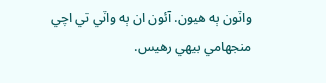واٽون ٻه هيون. آئون ان ٻه واٽي تي اچي منجهامي بيهي رهيس.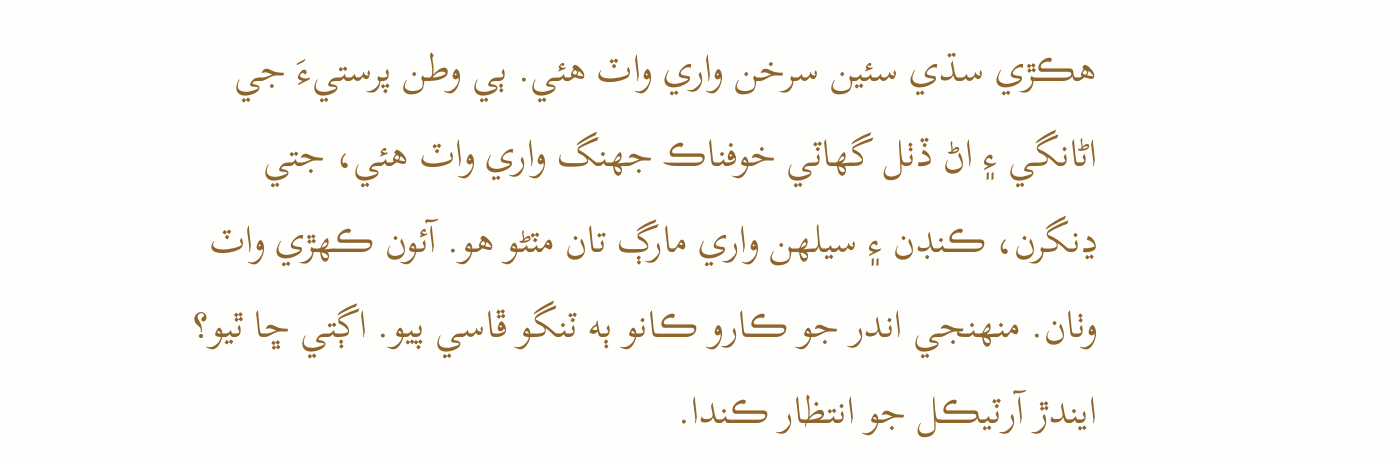هڪڙي سڌي سئين سرخن واري واٽ هئي. ٻي وطن پرستيءَ جي اڻانگي ۽ اڻ ڏٺل گهاٽي خوفناڪ جهنگ واري واٽ هئي، جتي ڍنگرن، ڪنڊن ۽ سيلهن واري مارڳ تان مٽڻو هو. آئون ڪهڙي واٽ وٺان. منهنجي اندر جو ڪارو ڪانو ٻه ٽنگو ڦاسي پيو. اڳتي ڇا ٿيو؟ ايندڙ آرٽيڪل جو انتظار ڪندا.